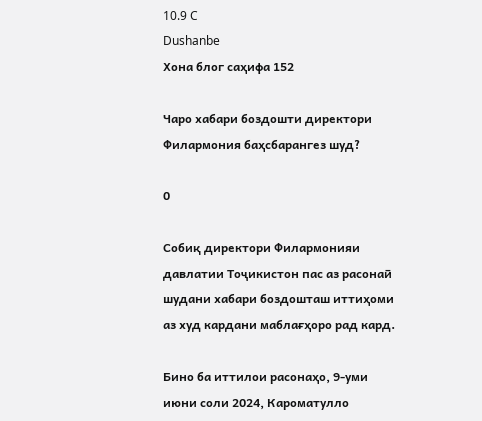10.9 C
Dushanbe
Хона блог саҳифа 152

Чаро хабари боздошти директори Филармония баҳсбарангез шуд?

0

Собиқ директори Филармонияи давлатии Тоҷикистон пас аз расонаӣ шудани хабари боздошташ иттиҳоми аз худ кардани маблағҳоро рад кард.

Бино ба иттилои расонаҳо, 9-уми июни соли 2024, Кароматулло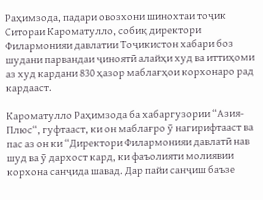Раҳимзода, падари овозхони шинохтаи тоҷик Ситораи Кароматулло, собиқ директори Филармонияи давлатии Тоҷикистон хабари боз шудани парвандаи ҷиноятӣ алайҳи худ ва иттиҳоми аз худ кардани 830 ҳазор маблағҳои корхонаро рад кардааст.

Кароматулло Раҳимзода ба хабаргузории “Азия-Плюс“, гуфтааст, ки он маблағро ӯ нагирифтааст ва пас аз он ки “Директори Филармонияи давлатӣ нав шуд ва ӯ дархост кард, ки фаъолияти молиявии корхона санҷида шавад. Дар пайи санҷиш баъзе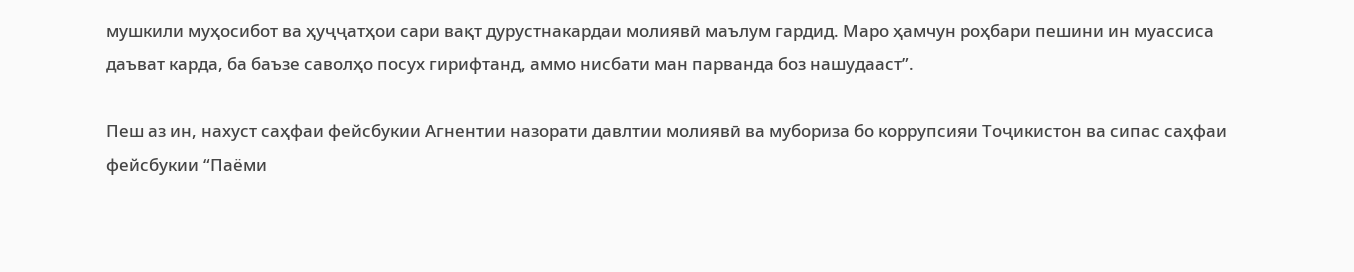мушкили муҳосибот ва ҳуҷҷатҳои сари вақт дурустнакардаи молиявӣ маълум гардид. Маро ҳамчун роҳбари пешини ин муассиса даъват карда, ба баъзе саволҳо посух гирифтанд, аммо нисбати ман парванда боз нашудааст”.

Пеш аз ин, нахуст саҳфаи фейсбукии Агнентии назорати давлтии молиявӣ ва мубориза бо коррупсияи Тоҷикистон ва сипас саҳфаи фейсбукии “Паёми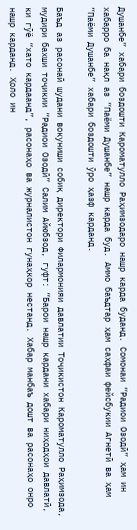Душанбе” хабари боздошти Кароматулло Раҳимзодаро нашр карда буданд. Сомонаи “Радиои Озодӣ” ҳам ин хабарро ба нақл аз “Паёми Душанбе” нашр карда буд. Аммо баъдтар ҳам саҳфаи фейсбукии Агнетӣ ва ҳам “Паёми Душанбе” хабари боздошти ӯро ҳазф карданд.

Баъд аз расонаӣ шудани вокуниши собиқ директори Филармонияи давлатии Тоҷикистон Кароматулло Раҳимзода, мудири бахши тоҷикии “Радиои Озодӣ” Салим Айюбзод, гуфт: “Барои нашр кардани хабари ниҳодҳои давлатӣ, ки гӯё “хато кардаанд”, расонаҳо ва журналистон гунаҳкор нестанд. Хабар манбаъ дошт ва расонаҳо онро нашр карданд. Ҳоло ин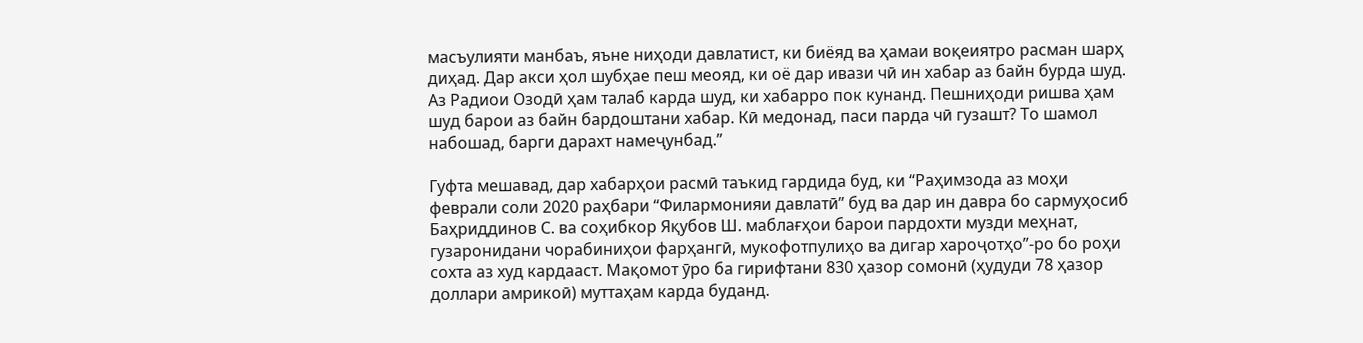масъулияти манбаъ, яъне ниҳоди давлатист, ки биёяд ва ҳамаи воқеиятро расман шарҳ диҳад. Дар акси ҳол шубҳае пеш меояд, ки оё дар ивази чӣ ин хабар аз байн бурда шуд. Аз Радиои Озодӣ ҳам талаб карда шуд, ки хабарро пок кунанд. Пешниҳоди ришва ҳам шуд барои аз байн бардоштани хабар. Кӣ медонад, паси парда чӣ гузашт? То шамол набошад, барги дарахт намеҷунбад.”

Гуфта мешавад, дар хабарҳои расмӣ таъкид гардида буд, ки “Раҳимзода аз моҳи феврали соли 2020 раҳбари “Филармонияи давлатӣ” буд ва дар ин давра бо сармуҳосиб Баҳриддинов С. ва соҳибкор Яқубов Ш. маблағҳои барои пардохти музди меҳнат, гузаронидани чорабиниҳои фарҳангӣ, мукофотпулиҳо ва дигар хароҷотҳо”-ро бо роҳи сохта аз худ кардааст. Мақомот ӯро ба гирифтани 830 ҳазор сомонӣ (ҳудуди 78 ҳазор доллари амрикоӣ) муттаҳам карда буданд.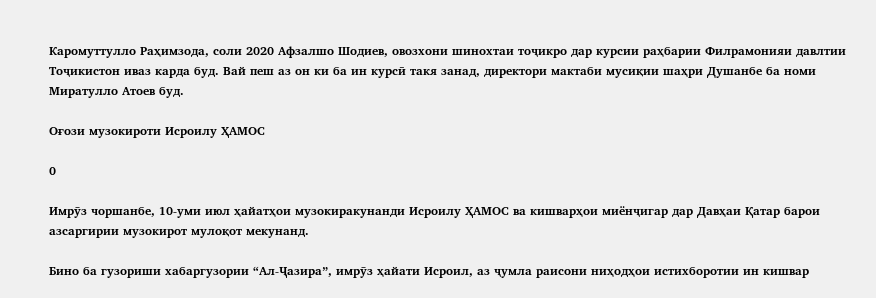Каромуттулло Раҳимзода, соли 2020 Афзалшо Шодиев, овозхони шинохтаи тоҷикро дар курсии раҳбарии Филрамонияи давлтии Тоҷикистон иваз карда буд. Вай пеш аз он ки ба ин курсӣ такя занад, директори мактаби мусиқии шаҳри Душанбе ба номи Миратулло Атоев буд.

Оғози музокироти Исроилу ҲАМОС

0

Имрӯз чоршанбе, 10-уми июл ҳайатҳои музокиракунанди Исроилу ҲАМОС ва кишварҳои миёнҷигар дар Давҳаи Қатар барои азсаргирии музокирот мулоқот мекунанд.

Бино ба гузориши хабаргузории “Ал-Ҷазира”, имрӯз ҳайати Исроил, аз ҷумла раисони ниҳодҳои истихборотии ин кишвар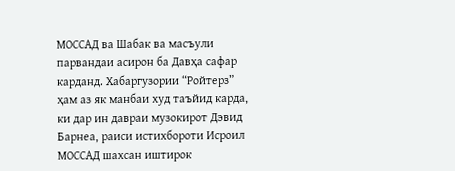МОССАД ва Шабак ва масъули парвандаи асирон ба Давҳа сафар карданд. Хабаргузории “Ройтерз” ҳам аз як манбаи худ таъйид карда, ки дар ин давраи музокирот Дэвид Барнеа, раиси истихбороти Исроил МОССАД шахсан иштирок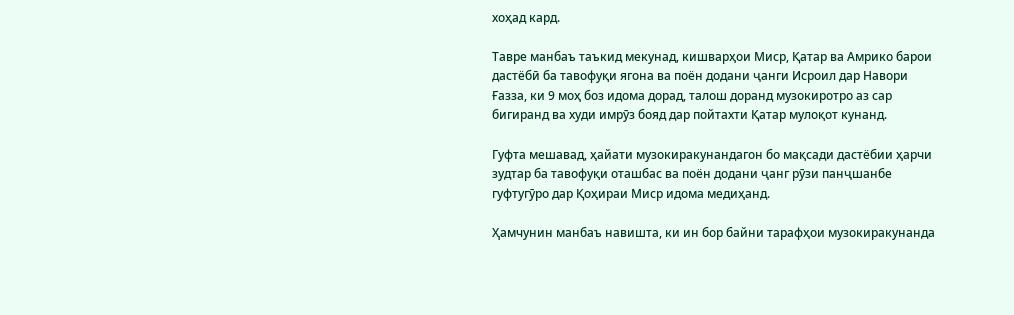хоҳад кард.

Тавре манбаъ таъкид мекунад, кишварҳои Миср, Қатар ва Амрико барои дастёбӣ ба тавофуқи ягона ва поён додани ҷанги Исроил дар Навори Ғазза, ки 9 моҳ боз идома дорад, талош доранд музокиротро аз сар бигиранд ва худи имрӯз бояд дар пойтахти Қатар мулоқот кунанд.

Гуфта мешавад, ҳайати музокиракунандагон бо мақсади дастёбии ҳарчи зудтар ба тавофуқи оташбас ва поён додани ҷанг рӯзи панҷшанбе гуфтугӯро дар Қоҳираи Миср идома медиҳанд.

Ҳамчунин манбаъ навишта, ки ин бор байни тарафҳои музокиракунанда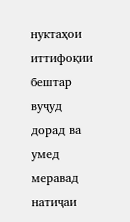нуктаҳои иттифоқии бештар вуҷуд дорад ва умед меравад натиҷаи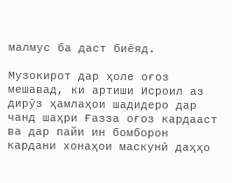малмус ба даст биёяд.

Музокирот дар ҳоле оғоз мешавад, ки артиши Исроил аз дирӯз ҳамлаҳои шадидеро дар чанд шаҳри Ғазза оғоз кардааст ва дар пайи ин бомборон кардани хонаҳои маскунӣ даҳҳо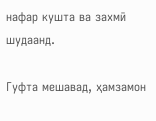нафар кушта ва захмӣ шудаанд.

Гуфта мешавад, ҳамзамон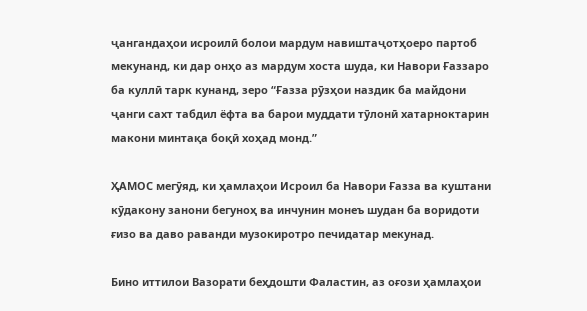ҷангандаҳои исроилӣ болои мардум навиштаҷотҳоеро партоб мекунанд, ки дар онҳо аз мардум хоста шуда, ки Навори Ғаззаро ба куллӣ тарк кунанд, зеро “Ғазза рӯзҳои наздик ба майдони ҷанги сахт табдил ёфта ва барои муддати тӯлонӣ хатарноктарин макони минтақа боқӣ хоҳад монд.”

ҲАМОС мегӯяд, ки ҳамлаҳои Исроил ба Навори Ғазза ва куштани кӯдакону занони бегуноҳ ва инчунин монеъ шудан ба воридоти ғизо ва даво раванди музокиротро печидатар мекунад.

Бино иттилои Вазорати беҳдошти Фаластин, аз оғози ҳамлаҳои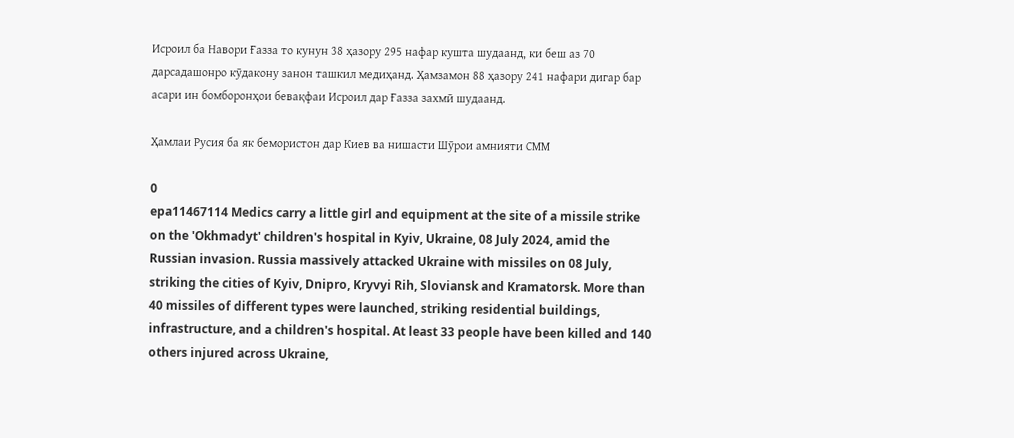Исроил ба Навори Ғазза то кунун 38 ҳазору 295 нафар кушта шудаанд, ки беш аз 70 дарсадашонро кӯдакону занон ташкил медиҳанд. Ҳамзамон 88 ҳазору 241 нафари дигар бар асари ин бомборонҳои бевақфаи Исроил дар Ғазза захмӣ шудаанд.

Ҳамлаи Русия ба як бемористон дар Киев ва нишасти Шӯрои амнияти СММ

0
epa11467114 Medics carry a little girl and equipment at the site of a missile strike on the 'Okhmadyt' children's hospital in Kyiv, Ukraine, 08 July 2024, amid the Russian invasion. Russia massively attacked Ukraine with missiles on 08 July, striking the cities of Kyiv, Dnipro, Kryvyi Rih, Sloviansk and Kramatorsk. More than 40 missiles of different types were launched, striking residential buildings, infrastructure, and a children's hospital. At least 33 people have been killed and 140 others injured across Ukraine,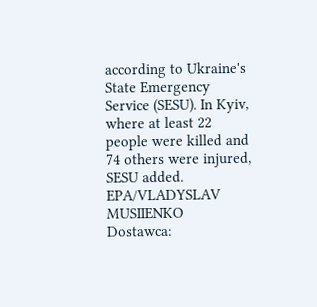according to Ukraine's State Emergency Service (SESU). In Kyiv, where at least 22 people were killed and 74 others were injured, SESU added. EPA/VLADYSLAV MUSIIENKO Dostawca: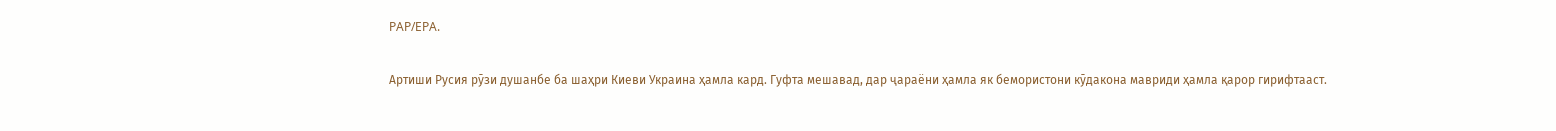PAP/EPA.

Артиши Русия рӯзи душанбе ба шаҳри Киеви Украина ҳамла кард. Гуфта мешавад, дар ҷараёни ҳамла як бемористони кӯдакона мавриди ҳамла қарор гирифтааст.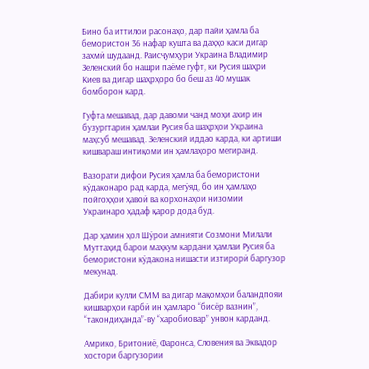Бино ба иттилои расонаҳо, дар пайи ҳамла ба бемористон 36 нафар кушта ва даҳҳо каси дигар захмӣ шудаанд. Раисҷумҳури Украина Владимир Зеленский бо нашри паёме гуфт, ки Русия шаҳри Киев ва дигар шаҳрҳоро бо беш аз 40 мушак бомборон кард.

Гуфта мешавад, дар давоми чанд моҳи ахир ин бузургтарин ҳамлаи Русия ба шаҳрҳои Украина маҳсуб мешавад. Зеленский иддао карда, ки артиши кишвараш интиқоми ин ҳамлаҳоро мегиранд.

Вазорати дифои Русия ҳамла ба бемористони кӯдаконаро рад карда, мегӯяд, бо ин ҳамлаҳо пойгоҳҳои ҳавоӣ ва корхонаҳои низомии Украинаро ҳадаф қарор дода буд.

Дар ҳамин ҳол Шӯрои амнияти Созмони Милали Муттаҳид барои маҳкум кардани ҳамлаи Русия ба бемористони кӯдакона нишасти изтирорӣ баргузор мекунад.

Дабири кулли СММ ва дигар мақомҳои баландпояи кишварҳои ғарбӣ ин ҳамларо “бисёр вазнин”, “такондиҳанда”-ву “харобиовар” унвон карданд.

Амрико, Бритониё, Фаронса, Словения ва Эквадор хостори баргузории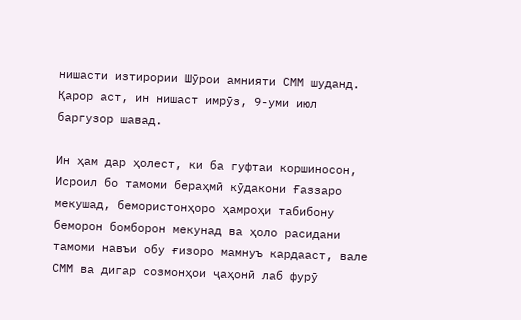нишасти изтирории Шӯрои амнияти СММ шуданд. Қарор аст, ин нишаст имрӯз, 9-уми июл баргузор шавад.

Ин ҳам дар ҳолест, ки ба гуфтаи коршиносон, Исроил бо тамоми бераҳмӣ кӯдакони Ғаззаро мекушад, бемористонҳоро ҳамроҳи табибону беморон бомборон мекунад ва ҳоло расидани тамоми навъи обу ғизоро мамнуъ кардааст, вале СММ ва дигар созмонҳои ҷаҳонӣ лаб фурӯ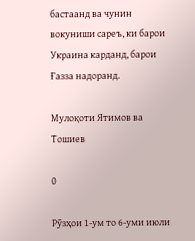бастаанд ва чунин вокуниши сареъ, ки барои Украина карданд, барои Ғазза надоранд.

Мулоқоти Ятимов ва Тошиев

0

Рӯзҳои 1-ум то 6-уми июли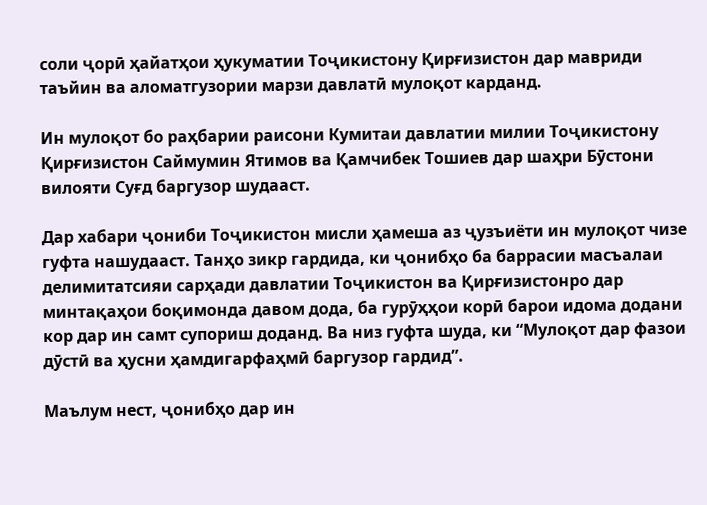соли ҷорӣ ҳайатҳои ҳукуматии Тоҷикистону Қирғизистон дар мавриди таъйин ва аломатгузории марзи давлатӣ мулоқот карданд.

Ин мулоқот бо раҳбарии раисони Кумитаи давлатии милии Тоҷикистону Қирғизистон Саймумин Ятимов ва Қамчибек Тошиев дар шаҳри Бӯстони вилояти Суғд баргузор шудааст.

Дар хабари ҷониби Тоҷикистон мисли ҳамеша аз ҷузъиёти ин мулоқот чизе гуфта нашудааст. Танҳо зикр гардида, ки ҷонибҳо ба баррасии масъалаи делимитатсияи сарҳади давлатии Тоҷикистон ва Қирғизистонро дар минтақаҳои боқимонда давом дода, ба гурӯҳҳои корӣ барои идома додани кор дар ин самт супориш доданд. Ва низ гуфта шуда, ки “Мулоқот дар фазои дӯстӣ ва ҳусни ҳамдигарфаҳмӣ баргузор гардид”.

Маълум нест, ҷонибҳо дар ин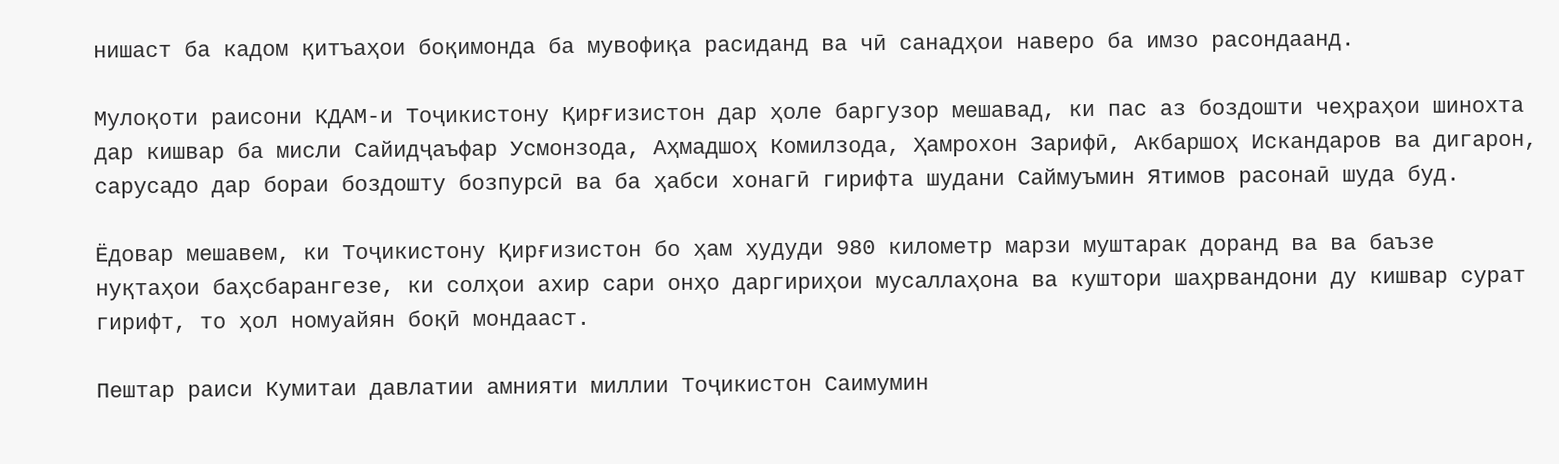нишаст ба кадом қитъаҳои боқимонда ба мувофиқа расиданд ва чӣ санадҳои наверо ба имзо расондаанд.

Мулоқоти раисони КДАМ-и Тоҷикистону Қирғизистон дар ҳоле баргузор мешавад, ки пас аз боздошти чеҳраҳои шинохта дар кишвар ба мисли Сайидҷаъфар Усмонзода, Аҳмадшоҳ Комилзода, Ҳамрохон Зарифӣ, Акбаршоҳ Искандаров ва дигарон, сарусадо дар бораи боздошту бозпурсӣ ва ба ҳабси хонагӣ гирифта шудани Саймуъмин Ятимов расонаӣ шуда буд.

Ёдовар мешавем, ки Тоҷикистону Қирғизистон бо ҳам ҳудуди 980 километр марзи муштарак доранд ва ва баъзе нуқтаҳои баҳсбарангезе, ки солҳои ахир сари онҳо даргириҳои мусаллаҳона ва куштори шаҳрвандони ду кишвар сурат гирифт, то ҳол номуайян боқӣ мондааст.

Пештар раиси Кумитаи давлатии амнияти миллии Тоҷикистон Саимумин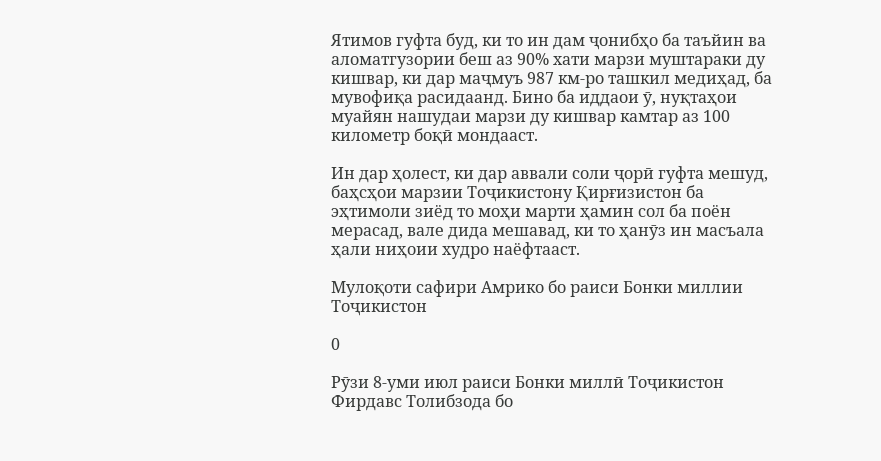Ятимов гуфта буд, ки то ин дам ҷонибҳо ба таъйин ва аломатгузории беш аз 90% хати марзи муштараки ду кишвар, ки дар маҷмуъ 987 км-ро ташкил медиҳад, ба мувофиқа расидаанд. Бино ба иддаои ӯ, нуқтаҳои муайян нашудаи марзи ду кишвар камтар аз 100 километр боқӣ мондааст.

Ин дар ҳолест, ки дар аввали соли ҷорӣ гуфта мешуд, баҳсҳои марзии Тоҷикистону Қирғизистон ба эҳтимоли зиёд то моҳи марти ҳамин сол ба поён мерасад, вале дида мешавад, ки то ҳанӯз ин масъала ҳали ниҳоии худро наёфтааст.

Мулоқоти сафири Амрико бо раиси Бонки миллии Тоҷикистон

0

Рӯзи 8-уми июл раиси Бонки миллӣ Тоҷикистон Фирдавс Толибзода бо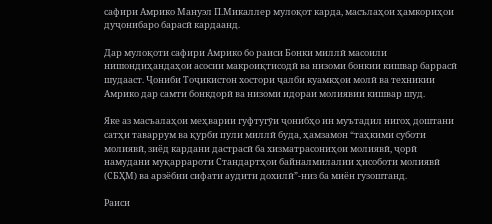сафири Амрико Мануэл П.Микаллер мулоқот карда, масълаҳои ҳамкориҳои дуҷонибаро барасӣ кардаанд.

Дар мулоқоти сафири Амрико бо раиси Бонки миллӣ масоили нишондиҳандаҳои асосии макроиқтисодӣ ва низоми бонкии кишвар баррасӣ шудааст. Ҷониби Тоҷикистон хостори ҷалби куамкҳои молӣ ва техникии Амрико дар самти бонкдорӣ ва низоми идораи молиявии кишвар шуд.

Яке аз масъалаҳои меҳварии гуфтугӯи ҷонибҳо ин муътадил нигоҳ доштани сатҳи таваррум ва қурби пули миллӣ буда, ҳамзамон “таҳкими суботи молиявӣ, зиёд кардани дастрасӣ ба хизматрасониҳои молиявӣ, ҷорӣ намудани муқаррароти Стандартҳои байналмилалии ҳисоботи молиявӣ (СБҲМ) ва арзёбии сифати аудити дохилӣ”-низ ба миён гузоштанд.

Раиси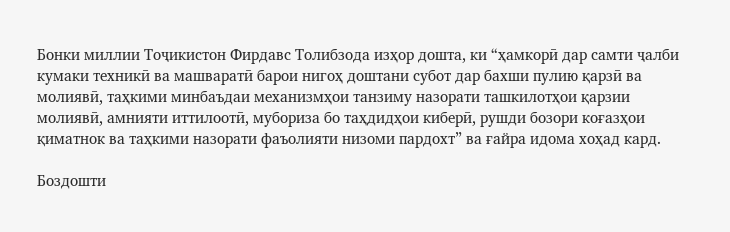Бонки миллии Тоҷикистон Фирдавс Толибзода изҳор дошта, ки “ҳамкорӣ дар самти ҷалби кумаки техникӣ ва машваратӣ барои нигоҳ доштани субот дар бахши пулию қарзӣ ва молиявӣ, таҳкими минбаъдаи механизмҳои танзиму назорати ташкилотҳои қарзии молиявӣ, амнияти иттилоотӣ, мубориза бо таҳдидҳои киберӣ, рушди бозори коғазҳои қиматнок ва таҳкими назорати фаъолияти низоми пардохт” ва ғайра идома хоҳад кард.

Боздошти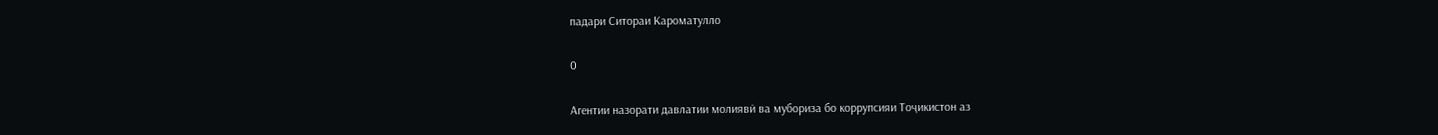падари Ситораи Кароматулло

0

Агентии назорати давлатии молиявӣ ва мубориза бо коррупсияи Тоҷикистон аз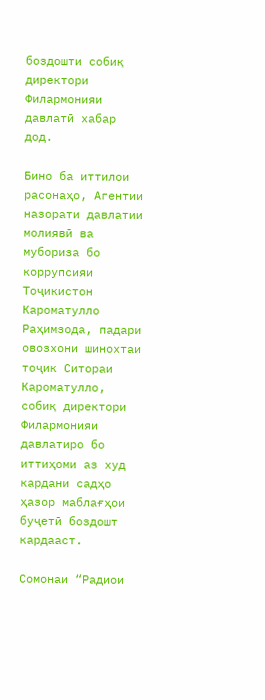боздошти собиқ директори Филармонияи давлатӣ хабар дод.

Бино ба иттилои расонаҳо, Агентии назорати давлатии молиявӣ ва мубориза бо коррупсияи Тоҷикистон Кароматулло Раҳимзода, падари овозхони шинохтаи тоҷик Ситораи Кароматулло, собиқ директори Филармонияи давлатиро бо иттиҳоми аз худ кардани садҳо ҳазор маблағҳои буҷетӣ боздошт кардааст.

Сомонаи “Радиои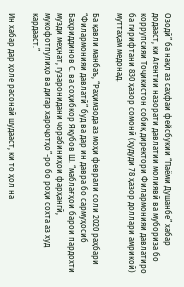Озодӣ” ба нақл аз саҳфаи фейсбукии “Паёми Душанбе” хабар додааст, ки Агентии назорати давлатии молиявӣ ва мубориза бо коррупсияи Тоҷикистон собиқ директори Филармонияи давлатиро ба гирифтани 830 ҳазор сомонӣ (ҳудуди 78 ҳазор доллари амрикоӣ) муттаҳам медонад.

Ба қавли манбаъ, “Раҳимзода аз моҳи феврали соли 2020 раҳбари “Филармонияи давлатӣ” буд ва дар ин давра бо сармуҳосиб Баҳриддинов С. ва соҳибкор Яқубов Ш. “маблағҳои барои пардохти музди меҳнат, гузаронидани чорабиниҳои фарҳангӣ, мукофотпулиҳо ва дигар хароҷотҳо”-ро бо роҳи сохта аз худ кардааст.”

Ин хабар дар ҳоле расонаӣ шудааст, ки то ҳол на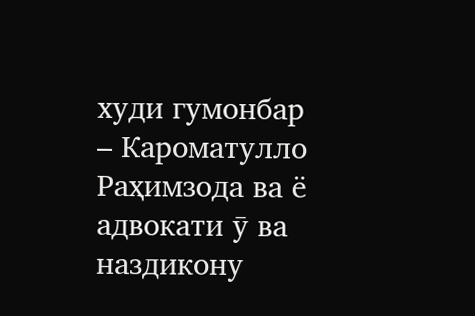худи гумонбар – Кароматулло Раҳимзода ва ё адвокати ӯ ва наздикону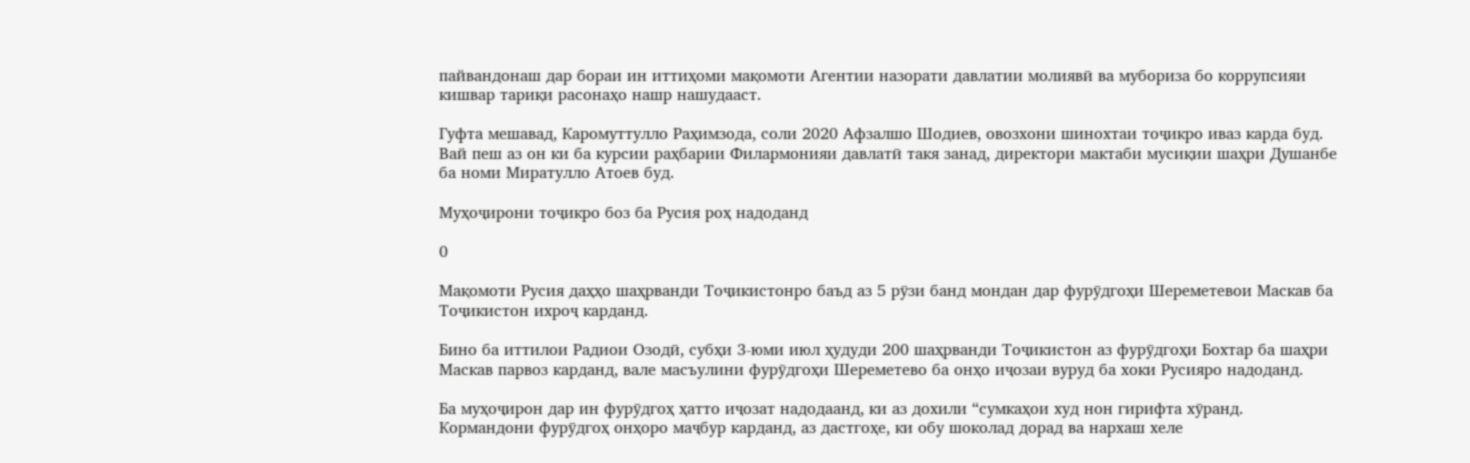пайвандонаш дар бораи ин иттиҳоми мақомоти Агентии назорати давлатии молиявӣ ва мубориза бо коррупсияи кишвар тариқи расонаҳо нашр нашудааст.

Гуфта мешавад, Каромуттулло Раҳимзода, соли 2020 Афзалшо Шодиев, овозхони шинохтаи тоҷикро иваз карда буд. Вай пеш аз он ки ба курсии раҳбарии Филармонияи давлатӣ такя занад, директори мактаби мусиқии шаҳри Душанбе ба номи Миратулло Атоев буд.

Муҳоҷирони тоҷикро боз ба Русия роҳ надоданд

0

Мақомоти Русия даҳҳо шаҳрванди Тоҷикистонро баъд аз 5 рӯзи банд мондан дар фурӯдгоҳи Шереметевои Маскав ба Тоҷикистон ихроҷ карданд.

Бино ба иттилои Радиои Озодӣ, субҳи 3-юми июл ҳудуди 200 шаҳрванди Тоҷикистон аз фурӯдгоҳи Бохтар ба шаҳри Маскав парвоз карданд, вале масъулини фурӯдгоҳи Шереметево ба онҳо иҷозаи вуруд ба хоки Русияро надоданд.

Ба муҳоҷирон дар ин фурӯдгоҳ ҳатто иҷозат надодаанд, ки аз дохили “сумкаҳои худ нон гирифта хӯранд. Кормандони фурӯдгоҳ онҳоро маҷбур карданд, аз дастгоҳе, ки обу шоколад дорад ва нархаш хеле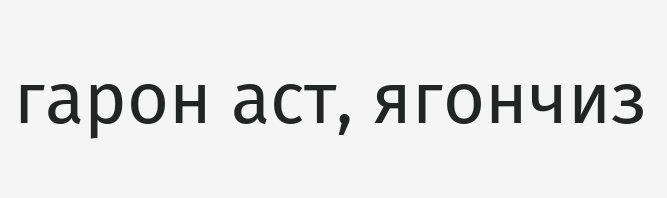гарон аст, ягончиз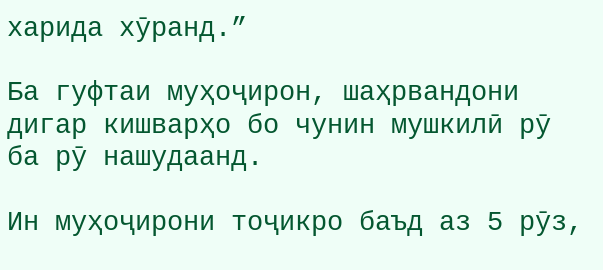харида хӯранд.”

Ба гуфтаи муҳоҷирон, шаҳрвандони дигар кишварҳо бо чунин мушкилӣ рӯ ба рӯ нашудаанд.

Ин муҳоҷирони тоҷикро баъд аз 5 рӯз,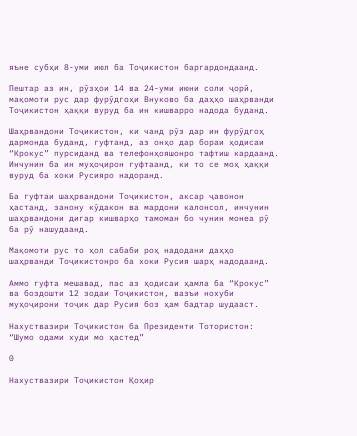яъне субҳи 8-уми июл ба Тоҷикистон баргардондаанд.

Пештар аз ин, рӯзҳои 14 ва 24-уми июни соли ҷорӣ, мақомоти рус дар фурӯдгоҳи Внуково ба даҳҳо шаҳрванди Тоҷикистон ҳаққи вуруд ба ин кишварро надода буданд.

Шаҳрвандони Тоҷикистон, ки чанд рӯз дар ин фурӯдгоҳ дармонда буданд, гуфтанд, аз онҳо дар бораи ҳодисаи “Крокус” пурсиданд ва телефонҳояшонро тафтиш кардаанд. Инчунин ба ин муҳоҷирон гуфтаанд, ки то се моҳ ҳаққи вуруд ба хоки Русияро надоранд.

Ба гуфтаи шаҳрвандони Тоҷикистон, аксар ҷавонон ҳастанд, занону кӯдакон ва мардони калонсол, инчунин шаҳрвандони дигар кишварҳо тамоман бо чунин монеа рӯ ба рӯ нашудаанд.

Мақомоти рус то ҳол сабаби роҳ надодани даҳҳо шаҳрванди Тоҷикистонро ба хоки Русия шарҳ надодаанд.

Аммо гуфта мешавад, пас аз ҳодисаи ҳамла ба “Крокус” ва боздошти 12 зодаи Тоҷикистон, вазъи нохуби муҳоҷирони тоҷик дар Русия боз ҳам бадтар шудааст.

Нахуствазири Тоҷикистон ба Президенти Тотористон: “Шумо одами худи мо ҳастед”

0

Нахуствазири Тоҷикистон Қоҳир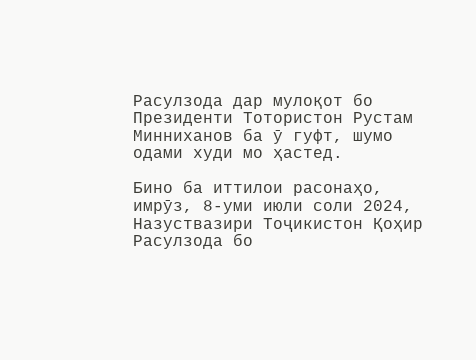Расулзода дар мулоқот бо Президенти Тотористон Рустам Минниханов ба ӯ гуфт, шумо одами худи мо ҳастед.

Бино ба иттилои расонаҳо, имрӯз, 8-уми июли соли 2024, Назуствазири Тоҷикистон Қоҳир Расулзода бо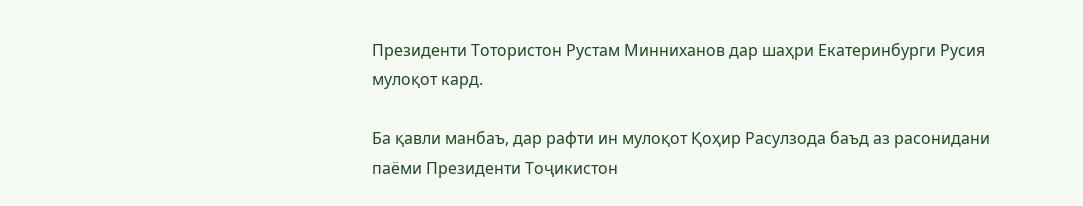Президенти Тотористон Рустам Минниханов дар шаҳри Екатеринбурги Русия мулоқот кард.

Ба қавли манбаъ, дар рафти ин мулоқот Қоҳир Расулзода баъд аз расонидани паёми Президенти Тоҷикистон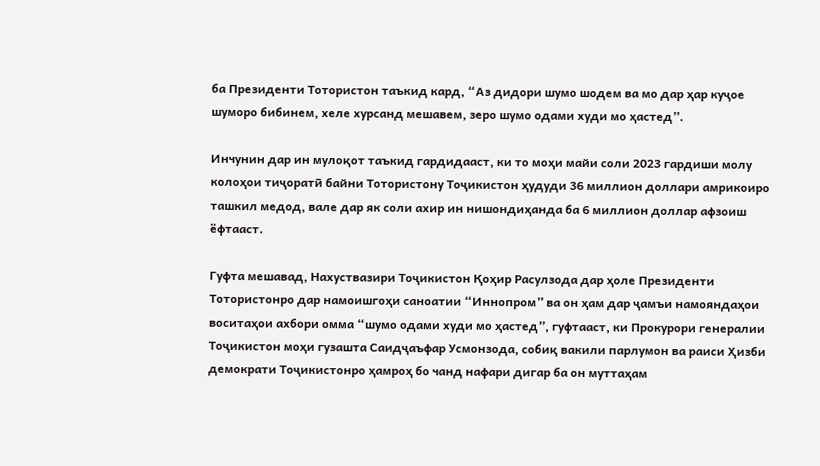ба Президенти Тотористон таъкид кард, “Аз дидори шумо шодем ва мо дар ҳар куҷое шуморо бибинем, хеле хурсанд мешавем, зеро шумо одами худи мо ҳастед”.

Инчунин дар ин мулоқот таъкид гардидааст, ки то моҳи майи соли 2023 гардиши молу колоҳои тиҷоратӣ байни Тотористону Тоҷикистон ҳудуди 36 миллион доллари амрикоиро ташкил медод, вале дар як соли ахир ин нишондиҳанда ба 6 миллион доллар афзоиш ёфтааст.

Гуфта мешавад, Нахуствазири Тоҷикистон Қоҳир Расулзода дар ҳоле Президенти Тотористонро дар намоишгоҳи саноатии “Иннопром” ва он ҳам дар ҷамъи намояндаҳои воситаҳои ахбори омма “шумо одами худи мо ҳастед”, гуфтааст, ки Прокурори генералии Тоҷикистон моҳи гузашта Саидҷаъфар Усмонзода, собиқ вакили парлумон ва раиси Ҳизби демократи Тоҷикистонро ҳамроҳ бо чанд нафари дигар ба он муттаҳам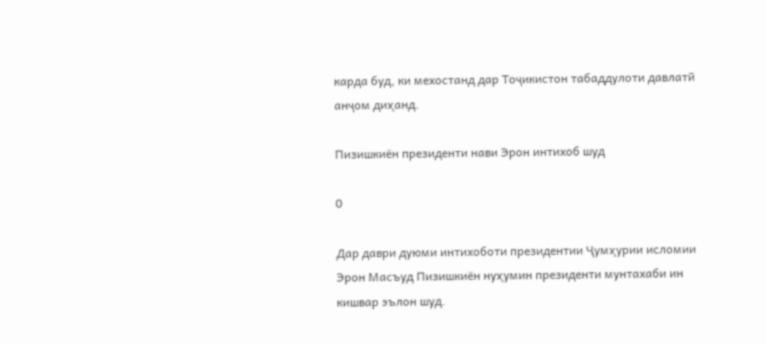карда буд, ки мехостанд дар Тоҷикистон табаддулоти давлатӣ анҷом диҳанд.

Пизишкиён президенти нави Эрон интихоб шуд

0

Дар даври дуюми интихоботи президентии Ҷумҳурии исломии Эрон Масъуд Пизишкиён нуҳумин президенти мунтахаби ин кишвар эълон шуд.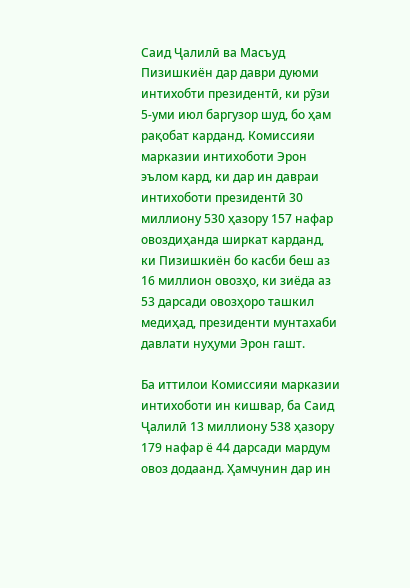Саид Ҷалилӣ ва Масъуд Пизишкиён дар даври дуюми интихобти президентӣ, ки рӯзи 5-уми июл баргузор шуд, бо ҳам рақобат карданд. Комиссияи марказии интихоботи Эрон эълом кард, ки дар ин давраи интихоботи президентӣ 30 миллиону 530 ҳазору 157 нафар овоздиҳанда ширкат карданд, ки Пизишкиён бо касби беш аз 16 миллион овозҳо, ки зиёда аз 53 дарсади овозҳоро ташкил медиҳад, президенти мунтахаби давлати нуҳуми Эрон гашт.

Ба иттилои Комиссияи марказии интихоботи ин кишвар, ба Саид Ҷалилӣ 13 миллиону 538 ҳазору 179 нафар ё 44 дарсади мардум овоз додаанд. Ҳамчунин дар ин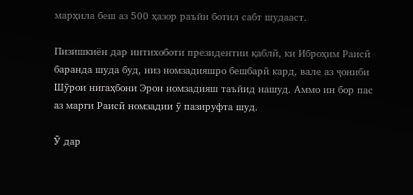марҳила беш аз 500 ҳазор раъйи ботил сабт шудааст.

Пизишкиён дар интихоботи президентии қаблӣ, ки Иброҳим Раисӣ баранда шуда буд, низ номзадияшро бешбарӣ кард, вале аз ҷониби Шӯрои нигаҳбони Эрон номзадияш таъйид нашуд. Аммо ин бор пас аз марги Раисӣ номзадии ӯ пазируфта шуд.

Ӯ дар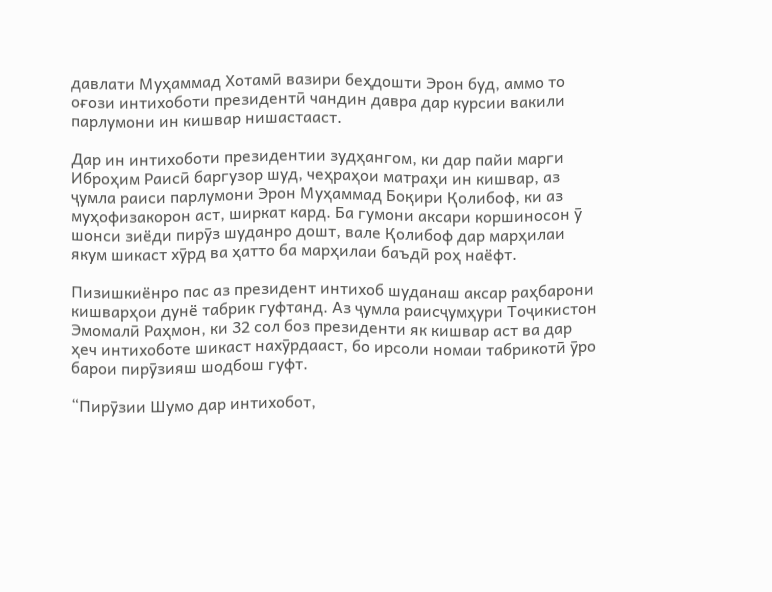давлати Муҳаммад Хотамӣ вазири беҳдошти Эрон буд, аммо то оғози интихоботи президентӣ чандин давра дар курсии вакили парлумони ин кишвар нишастааст.

Дар ин интихоботи президентии зудҳангом, ки дар пайи марги Иброҳим Раисӣ баргузор шуд, чеҳраҳои матраҳи ин кишвар, аз ҷумла раиси парлумони Эрон Муҳаммад Боқири Қолибоф, ки аз муҳофизакорон аст, ширкат кард. Ба гумони аксари коршиносон ӯ шонси зиёди пирӯз шуданро дошт, вале Қолибоф дар марҳилаи якум шикаст хӯрд ва ҳатто ба марҳилаи баъдӣ роҳ наёфт.

Пизишкиёнро пас аз президент интихоб шуданаш аксар раҳбарони кишварҳои дунё табрик гуфтанд. Аз ҷумла раисҷумҳури Тоҷикистон Эмомалӣ Раҳмон, ки 32 сол боз президенти як кишвар аст ва дар ҳеч интихоботе шикаст нахӯрдааст, бо ирсоли номаи табрикотӣ ӯро барои пирӯзияш шодбош гуфт.

“Пирӯзии Шумо дар интихобот,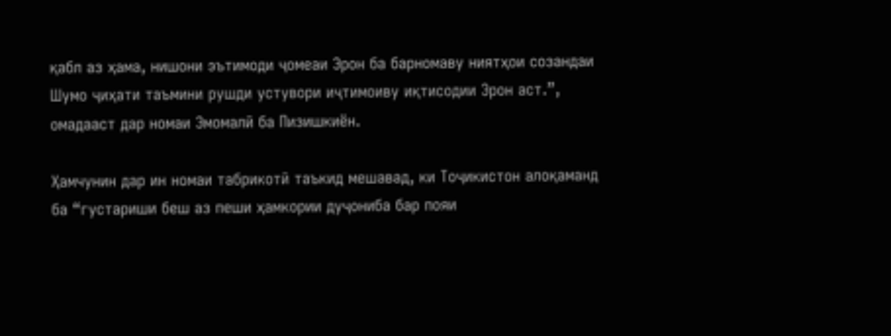қабл аз ҳама, нишони эътимоди ҷомеаи Эрон ба барномаву ниятҳои созандаи Шумо ҷиҳати таъмини рушди устувори иҷтимоиву иқтисодии Эрон аст.”, омадааст дар номаи Эмомалӣ ба Пизишкиён.

Ҳамчунин дар ин номаи табрикотӣ таъкид мешавад, ки Тоҷикистон алоқаманд ба “густариши беш аз пеши ҳамкории дуҷониба бар пояи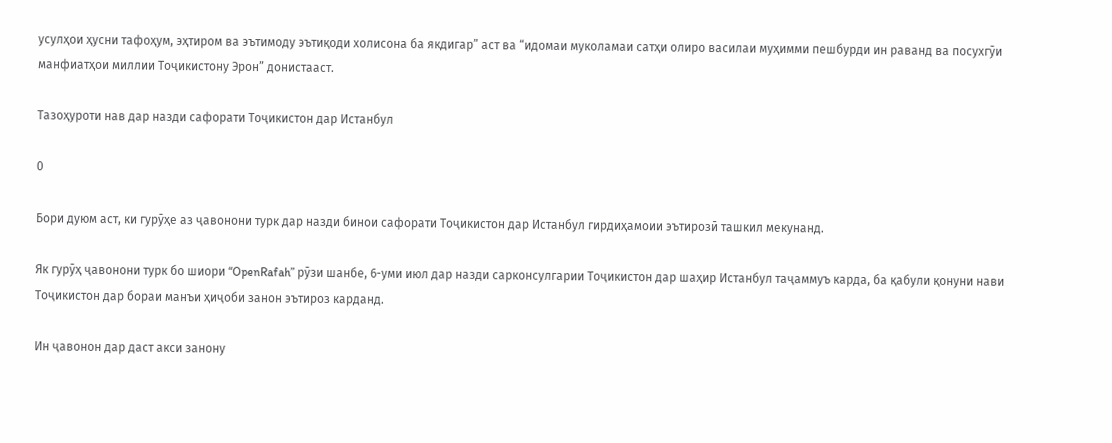усулҳои ҳусни тафоҳум, эҳтиром ва эътимоду эътиқоди холисона ба якдигар” аст ва “идомаи муколамаи сатҳи олиро василаи муҳимми пешбурди ин раванд ва посухгӯи манфиатҳои миллии Тоҷикистону Эрон” донистааст.

Тазоҳуроти нав дар назди сафорати Тоҷикистон дар Истанбул

0

Бори дуюм аст, ки гурӯҳе аз ҷавонони турк дар назди бинои сафорати Тоҷикистон дар Истанбул гирдиҳамоии эътирозӣ ташкил мекунанд.

Як гурӯҳ ҷавонони турк бо шиори “OpenRafah” рӯзи шанбе, 6-уми июл дар назди сарконсулгарии Тоҷикистон дар шаҳир Истанбул таҷаммуъ карда, ба қабули қонуни нави Тоҷикистон дар бораи манъи ҳиҷоби занон эътироз карданд.

Ин ҷавонон дар даст акси занону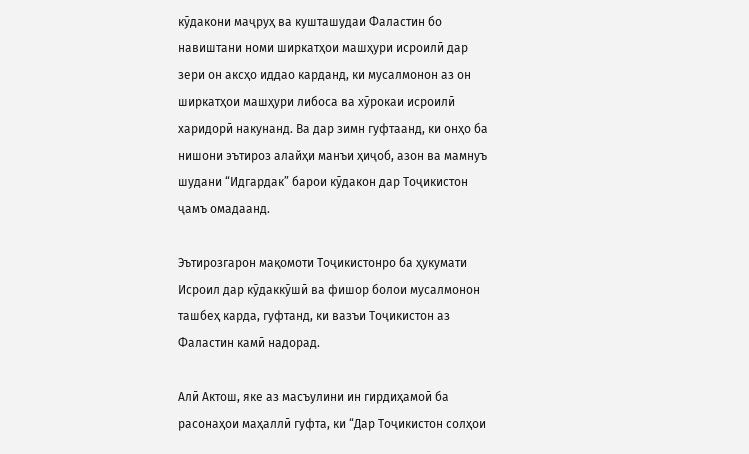кӯдакони маҷруҳ ва кушташудаи Фаластин бо навиштани номи ширкатҳои машҳури исроилӣ дар зери он аксҳо иддао карданд, ки мусалмонон аз он ширкатҳои машҳури либоса ва хӯрокаи исроилӣ харидорӣ накунанд. Ва дар зимн гуфтаанд, ки онҳо ба нишони эътироз алайҳи манъи ҳиҷоб, азон ва мамнуъ шудани “Идгардак” барои кӯдакон дар Тоҷикистон ҷамъ омадаанд.

Эътирозгарон мақомоти Тоҷикистонро ба ҳукумати Исроил дар кӯдаккӯшӣ ва фишор болои мусалмонон ташбеҳ карда, гуфтанд, ки вазъи Тоҷикистон аз Фаластин камӣ надорад.

Алӣ Актош, яке аз масъулини ин гирдиҳамоӣ ба расонаҳои маҳаллӣ гуфта, ки “Дар Тоҷикистон солҳои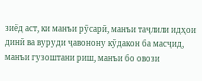зиёд аст, ки манъи рӯсарӣ, манъи таҷлили идҳои динӣ ва вуруди ҷавонону кӯдакон ба масҷид, манъи гузоштани риш, манъи бо овози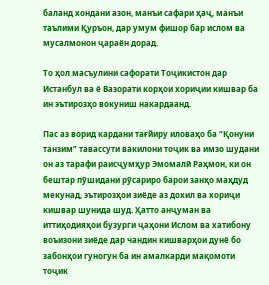баланд хондани азон, манъи сафари ҳаҷ, манъи таълими Қуръон, дар умум фишор бар ислом ва мусалмонон ҷараён дорад.

То ҳол масъулини сафорати Тоҷикистон дар Истанбул ва ё Вазорати корҳои хориҷии кишвар ба ин эътирозҳо вокуниш накардаанд.

Пас аз ворид кардани тағйиру иловаҳо ба “Қонуни танзим” тавассути вакилони тоҷик ва имзо шудани он аз тарафи раисҷумҳур Эмомалӣ Раҳмон, ки он бештар пӯшидани рӯсариро барои занҳо маҳдуд мекунад, эътирозҳои зиёде аз дохил ва хориҷи кишвар шунида шуд. Ҳатто анҷуман ва иттиҳодияҳои бузурги ҷаҳони Ислом ва хатибону воъизони зиёде дар чандин кишварҳои дунё бо забонҳои гуногун ба ин амалкарди мақомоти тоҷик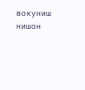вокуниш нишон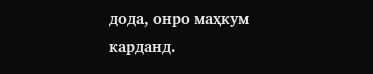дода, онро маҳкум карданд.